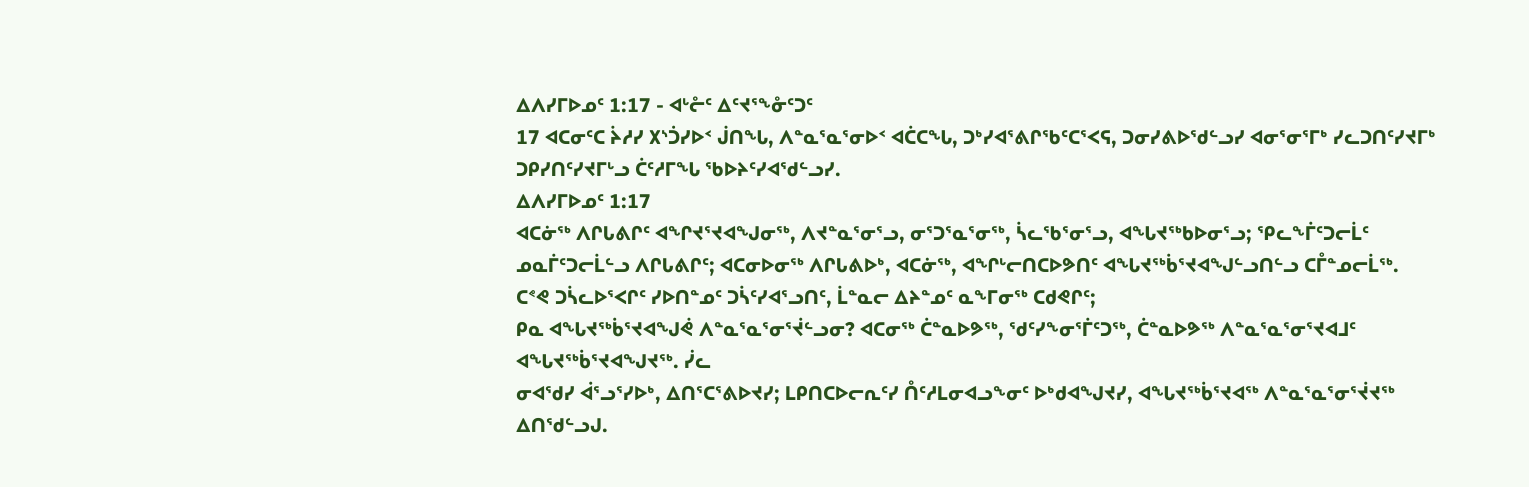ᐃᐱᓯᒥᐅᓄᑦ 1:17 - ᐊᒡᓔᑦ ᐃᑦᔪᕐᖕᓁᑦᑐᑦ
17 ᐊᑕᓂᑦᑕ ᔩᓱᓯ ᙭ᔅᑑᓯᐅᑉ ᒎᑎᖓ, ᐱᓐᓇᕐᓇᕐᓂᐅᑉ ᐊᑖᑕᖓ, ᑐᒃᓯᐊᕐᕕᒋᖃᑦᑕᕐᐸᕋ, ᑐᓂᓯᕕᐅᖁᓪᓗᓯ ᐊᓂᕐᓂᕐᒥᒃ ᓯᓚᑐᑎᑦᓯᔪᒥᒃ ᑐᑭᓯᑎᑦᓯᔪᒥᒡᓗ ᑖᑦᓱᒥᖓ ᖃᐅᔨᑦᓯᐊᖁᓪᓗᓯ.
ᐃᐱᓯᒥᐅᓄᑦ 1:17
ᐊᑕᓃᖅ ᐱᒋᒐᕕᒋᑦ ᐊᖏᔪᕐᔪᐊᖑᓂᖅ, ᐱᔪᓐᓇᕐᓂᕐᓗ, ᓂᕐᑐᕐᓇᕐᓂᖅ, ᓵᓚᖃᕐᓂᕐᓗ, ᐊᖓᔪᖅᑲᐅᓂᕐᓗ; ᕿᓚᖕᒦᑦᑐᓕᒫᑦ ᓄᓇᒦᑦᑐᓕᒫᓪᓗ ᐱᒋᒐᕕᒋᑦ; ᐊᑕᓂᐅᓂᖅ ᐱᒋᒐᕕᐅᒃ, ᐊᑕᓃᖅ, ᐊᖏᒡᓕᑎᑕᐅᕗᑎᑦ ᐊᖓᔪᖅᑳᕐᔪᐊᖑᓪᓗᑎᓪᓗ ᑕᒤᓐᓄᓕᒫᖅ.
ᑕᕝᕙ ᑐᓵᓚᐅᕐᐸᒋᑦ ᓯᐅᑎᓐᓄᑦ ᑐᓵᑦᓯᐊᕐᓗᑎᑦ, ᒫᓐᓇᓕ ᐃᔨᓐᓄᑦ ᓇᖕᒥᓂᖅ ᑕᑯᕙᒋᑦ;
ᑭᓇ ᐊᖓᔪᖅᑳᕐᔪᐊᖑᕚ ᐱᓐᓇᕐᓇᕐᓂᕐᔫᓪᓗᓂ? ᐊᑕᓂᖅ ᑖᓐᓇᐅᕗᖅ, ᖁᑦᓯᖕᓂᕐᒦᑦᑐᖅ, ᑖᓐᓇᐅᕗᖅ ᐱᓐᓇᕐᓇᕐᓂᕐᔪᐊᒧᑦ ᐊᖓᔪᖅᑳᕐᔪᐊᖑᔪᖅ. ᓰᓚ
ᓂᐊᖁᓯ ᐋᕐᓗᕐᓯᐅᒃ, ᐃᑎᕐᑕᕐᕕᐅᔪᓯ; ᒪᑭᑎᑕᐅᓕᕆᑦᓯ ᑍᑦᓱᒪᓂᐊᓗᖕᓂᑦ ᐅᒃᑯᐊᖑᔪᓯ, ᐊᖓᔪᖅᑳᕐᔪᐊᖅ ᐱᓐᓇᕐᓇᕐᓂᕐᔫᔪᖅ ᐃᑎᖁᓪᓗᒍ.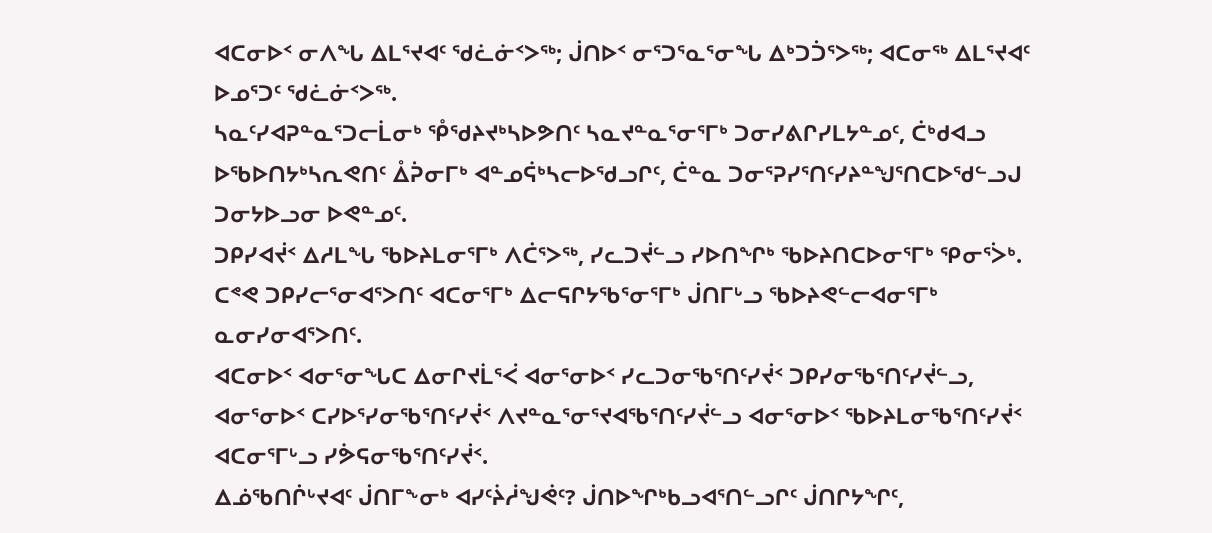ᐊᑕᓂᐅᑉ ᓂᐱᖓ ᐃᒪᕐᔪᐊᑦ ᖁᓛᓃᑉᐳᖅ; ᒎᑎᐅᑉ ᓂᕐᑐᕐᓇᕐᓂᖓ ᐃᒃᑐᑑᕐᐳᖅ; ᐊᑕᓂᖅ ᐃᒪᕐᔪᐊᑦ ᐅᓄᕐᑐᑦ ᖁᓛᓃᑉᐳᖅ.
ᓴᓇᑦᓯᐊᕈᓐᓇᕐᑐᓕᒫᓂᒃ ᕾᖁᔨᔪᒃᓴᐅᕗᑎᑦ ᓴᓇᔪᓐᓇᕐᓂᕐᒥᒃ ᑐᓂᓯᕕᒋᓯᒪᔭᓐᓄᑦ, ᑖᒃᑯᐊᓗ ᐅᖃᐅᑎᔭᒃᓴᕆᕙᑎᑦ ᐂᕉᓂᒥᒃ ᐊᓐᓄᕌᒃᓴᓕᐅᖁᓗᒋᑦ, ᑖᓐᓇ ᑐᓂᕐᕈᓯᕐᑎᑦᓯᔨᓐᖑᕐᑎᑕᐅᖁᓪᓗᒍ ᑐᓂᔭᐅᓗᓂ ᐅᕙᓐᓄᑦ.
ᑐᑭᓯᐊᔫᑉ ᐃᓱᒪᖓ ᖃᐅᔨᒪᓂᕐᒥᒃ ᐱᑖᕐᐳᖅ, ᓯᓚᑐᔫᓪᓗ ᓯᐅᑎᖏᒃ ᖃᐅᔨᑎᑕᐅᓂᕐᒥᒃ ᕿᓂᕐᐴᒃ.
ᑕᕝᕙ ᑐᑭᓯᓕᕐᓂᐊᕐᐳᑎᑦ ᐊᑕᓂᕐᒥᒃ ᐃᓕᕋᒋᔭᖃᕐᓂᕐᒥᒃ ᒎᑎᒥᒡᓗ ᖃᐅᔨᕙᓪᓕᐊᓂᕐᒥᒃ ᓇᓂᓯᓂᐊᕐᐳᑎᑦ.
ᐊᑕᓂᐅᑉ ᐊᓂᕐᓂᖓᑕ ᐃᓂᒋᔪᒫᕐᐹ ᐊᓂᕐᓂᐅᑉ ᓯᓚᑐᓂᖃᕐᑎᑦᓯᔫᑉ ᑐᑭᓯᓂᖃᕐᑎᑦᓯᔫᓪᓗ, ᐊᓂᕐᓂᐅᑉ ᑕᓯᐅᕐᓯᓂᖃᕐᑎᑦᓯᔫᑉ ᐱᔪᓐᓇᕐᓂᕐᔪᐊᖃᕐᑎᑦᓯᔫᓪᓗ ᐊᓂᕐᓂᐅᑉ ᖃᐅᔨᒪᓂᖃᕐᑎᑦᓯᔫᑉ ᐊᑕᓂᕐᒥᒡᓗ ᓯᕘᕋᓂᖃᕐᑎᑦᓯᔫᑉ.
ᐃᓅᖃᑎᒌᒡᔪᐊᑦ ᒎᑎᒥᖕᓂᒃ ᐊᓯᑦᔩᓲᖑᕚᑦ? ᒎᑎᐅᖏᒃᑲᓗᐊᕐᑎᓪᓗᒋᑦ ᒎᑎᒋᔭᖏᑦ,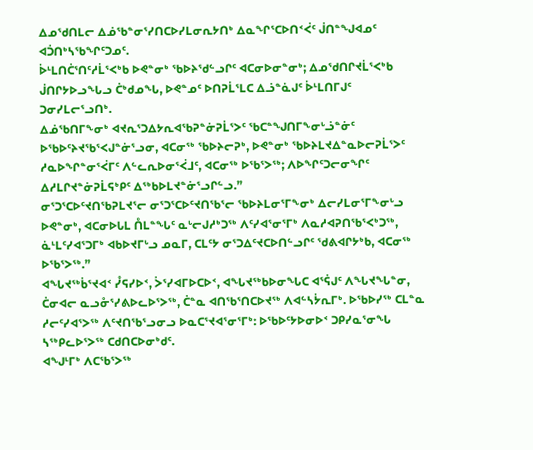ᐃᓄᖁᑎᒪᓕ ᐃᓅᖃᓐᓂᕐᓯᑎᑕᐅᓯᒪᓂᕆᔭᑎᒃ ᐃᓇᖏᕐᑕᐅᑎᑉᐹᑦ ᒎᑎᓐᖑᐊᓄᑦ ᐊᑑᑎᒃᓴᖃᖏᑦᑐᓄᑦ.
ᐆᒻᒪᑎᑖᕐᑎᑦᓱᒫᕐᐸᒃᑲ ᐅᕙᓐᓂᒃ ᖃᐅᔨᖁᓪᓗᒋᑦ ᐊᑕᓂᐅᓂᓐᓂᒃ; ᐃᓄᖁᑎᒋᔪᒫᕐᐸᒃᑲ ᒎᑎᒋᔭᐅᓗᖓᓗ ᑖᒃᑯᓄᖓ, ᐅᕙᓐᓄᑦ ᐅᑎᕈᒫᕐᒪᑕ ᐃᓘᓐᓈᒍᑦ ᐆᒻᒪᑎᒥᒍᑦ ᑐᓂᓯᒪᓕᕐᓗᑎᒃ.
ᐃᓅᖃᑎᒥᖕᓂᒃ ᐊᔪᕆᕐᑐᐃᔭᕆᐊᖃᕈᓐᓃᕈᒫᕐᐳᑦ ᖃᑕᓐᖑᑎᒥᖕᓂᒡᓘᓐᓃᑦ ᐅᖃᐅᑦᔨᔪᖃᕐᐸᒍᓐᓃᕐᓗᓂ, ᐊᑕᓂᖅ ᖃᐅᔨᓕᕈᒃ, ᐅᕙᓐᓂᒃ ᖃᐅᔨᒪᔪᐃᓐᓇᐅᓕᕈᒫᕐᐳᑦ ᓱᓇᐅᖏᓐᓂᕐᐹᒥᑦ ᐱᓪᓚᕆᐅᓂᕐᐹᒧᑦ, ᐊᑕᓂᖅ ᐅᖃᕐᐳᖅ; ᐱᐅᖏᑦᑐᓕᓂᖏᑦ ᐃᓱᒪᒋᔪᓐᓃᕈᒫᕋᒃᑭᑦ ᐃᖅᑲᐅᒪᔪᓐᓃᕐᓗᒋᓪᓗ.”
ᓂᕐᑐᕐᑕᐅᑦᔪᑎᖃᕈᒪᔪᕐᓕ ᓂᕐᑐᕐᑕᐅᑦᔪᑎᖃᕐᓕ ᖃᐅᔨᒪᓂᕐᒥᖕᓂᒃ ᐃᓕᓯᒪᓂᕐᒥᖕᓂᒡᓗ ᐅᕙᓐᓂᒃ, ᐊᑕᓂᐅᒐᒪ ᑍᒪᓐᖓᑦ ᓇᒡᓕᒍᓱᒃᑐᖅ ᐱᑦᓯᐊᕐᓂᕐᒥᒃ ᐱᓇᓱᐊᕈᑎᖃᕐᐸᒃᑐᖅ, ᓈᒻᒪᑦᓯᐊᕐᑐᒥᒃ ᐊᑲᐅᔪᒥᒡᓗ ᓄᓇᒥ, ᑕᒪᑦᔭ ᓂᕐᑐᐃᑦᔪᑕᐅᑎᓪᓗᒋᑦ ᖁᕕᐊᒋᔭᒃᑲ, ᐊᑕᓂᖅ ᐅᖃᕐᐳᖅ.”
ᐊᖓᔪᖅᑳᕐᔪᐊᑉ ᓮᕋᓯᐅᑉ, ᐴᕐᓯᐊᒥᐅᑕᐅᑉ, ᐊᖓᔪᖅᑲᐅᓂᖓᑕ ᐊᕐᕌᒍᑦ ᐱᖓᔪᖓᓐᓂ, ᑖᓂᐊᓕ ᓇᓗᓁᕐᓯᕕᐅᓚᐅᕐᐳᖅ, ᑖᓐᓇ ᐊᑎᖃᕐᑎᑕᐅᔪᖅ ᐱᐊᓪᓴᔮᕆᒥᒃ. ᐅᖃᐅᓯᖅ ᑕᒪᓐᓇ ᓱᓕᑦᓯᐊᕐᐳᖅ ᐱᑦᔪᑎᖃᕐᓗᓂᓗ ᐅᓇᑕᕐᔪᐊᕐᓂᕐᒥᒃ: ᐅᖃᐅᑦᔭᐅᓂᐅᑉ ᑐᑭᓯᓇᕐᓂᖓ ᓴᖅᑭᓚᐅᕐᐳᖅ ᑕᑯᑎᑕᐅᓂᒃᑯᑦ.
ᐊᖑᒻᒥᒃ ᐱᑕᖃᕐᐳᖅ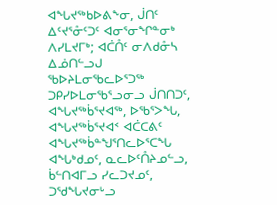ᐊᖓᔪᖅᑲᐅᕕᖕᓂ, ᒎᑎᑦ ᐃᑦᔪᕐᓁᑦᑐᑦ ᐊᓂᕐᓂᖏᓐᓂᒃ ᐱᓯᒪᔪᒥᒃ; ᐊᑖᑍᑦ ᓂᐱᑯᓁᓴ ᐃᓅᑎᓪᓗᒍ ᖃᐅᔨᒪᓂᖃᓚᐅᕐᑐᖅ ᑐᑭᓯᐅᒪᓂᖃᕐᓗᓂᓗ ᒎᑎᑎᑐᑦ, ᐊᖓᔪᖅᑳᕐᔪᐊᖅ, ᐅᖃᕐᐳᖓ, ᐊᖓᔪᖅᑳᕐᔪᐊᑉ ᐊᑖᑕᕕᑦ ᐊᖓᔪᖅᑳᓐᖑᕐᑎᓚᐅᕐᑕᖓ ᐊᖓᒃᑯᓄᑦ, ᓇᓚᐅᑦᑍᔨᓄᓪᓗ, ᑳᓪᑎᐊᒥᓗ ᓯᓚᑐᔪᓄᑦ, ᑐᖁᖓᔪᓂᒡᓗ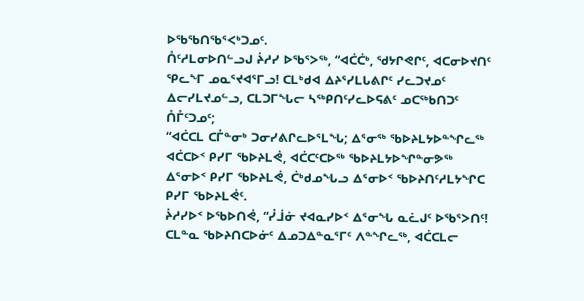ᐅᖃᖃᑎᖃᕐᐸᒃᑐᓄᑦ.
ᑍᑦᓱᒪᓂᐅᑎᓪᓗᒍ ᔩᓱᓯ ᐅᖃᕐᐳᖅ, “ᐊᑖᑖᒃ, ᖁᔭᒋᕙᒋᑦ, ᐊᑕᓂᐅᔪᑎᑦ ᕿᓚᖕᒥ ᓄᓇᕐᔪᐊᕐᒥᓗ! ᑕᒪᒃᑯᐊ ᐃᔨᕐᓯᒪᒐᕕᒋᑦ ᓯᓚᑐᔪᓄᑦ ᐃᓕᓯᒪᔪᓄᓪᓗ, ᑕᒪᑐᒥᖓᓕ ᓴᖅᑭᑎᑦᓯᓚᐅᕋᕕᑦ ᓄᑕᖅᑲᑎᑐᑦ ᑍᒤᑦᑐᓄᑦ;
“ᐊᑖᑕᒪ ᑕᒤᓐᓂᒃ ᑐᓂᓯᕕᒋᓚᐅᕐᒪᖓ; ᐃᕐᓂᖅ ᖃᐅᔨᒪᔭᐅᓐᖏᓚᖅ ᐊᑖᑕᐅᑉ ᑭᓯᒥ ᖃᐅᔨᒪᕚ, ᐊᑖᑕᑦᑕᐅᖅ ᖃᐅᔨᒪᔭᐅᖏᓐᓂᕗᖅ ᐃᕐᓂᐅᑉ ᑭᓯᒥ ᖃᐅᔨᒪᕚ, ᑖᒃᑯᓄᖓᓗ ᐃᕐᓂᐅᑉ ᖃᐅᔨᑎᑦᓱᒪᔭᖏᑕ ᑭᓯᒥ ᖃᐅᔨᒪᕚᑦ.
ᔩᓱᓯᐅᑉ ᐅᖃᐅᑎᕚ, “ᓮᒨᓃ ᔪᐊᓇᓯᐅᑉ ᐃᕐᓂᖓ ᓇᓛᒍᑦ ᐅᖃᕐᐳᑎᑦ! ᑕᒪᓐᓇ ᖃᐅᔨᑎᑕᐅᓃᑦ ᐃᓄᑐᐃᓐᓇᕐᒥᑦ ᐱᓐᖏᓚᖅ, ᐊᑖᑕᒪᓕ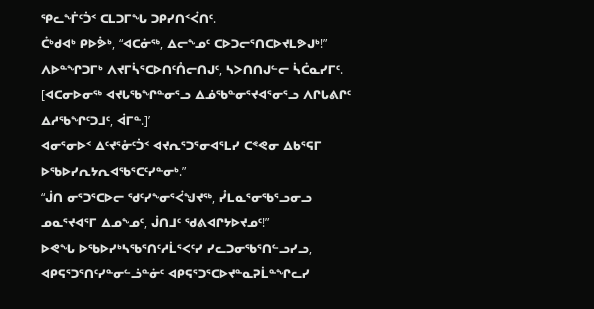ᕿᓚᖕᒦᑦᑑᑉ ᑕᒪᑐᒥᖓ ᑐᑭᓯᑎᑉᐹᑎᑦ.
ᑖᒃᑯᐊᒃ ᑭᐅᕘᒃ, “ᐊᑕᓃᖅ, ᐃᓕᖕᓄᑦ ᑕᐅᑐᓕᕐᑎᑕᐅᔪᒪᕗᒍᒃ!”
ᐱᐅᓐᖏᑐᒥᒃ ᐱᔪᒥᓵᕐᑕᐅᑎᑦᑍᓕᑎᒍᑦ, ᓴᐳᑎᑎᒍᓪᓕ ᓵᑖᓇᓯᒥᑦ. [ᐊᑕᓂᐅᓂᖅ ᐊᔪᒐᖃᖏᓐᓂᕐᓗ ᐃᓅᖃᓐᓂᕐᔪᐊᕐᓂᕐᓗ ᐱᒋᒐᕕᒋᑦ ᐃᓱᖃᖏᑦᑐᒧᑦ, ᐋᒥᓐ.]’
ᐊᓂᕐᓂᐅᑉ ᐃᑦᔪᕐᓁᑦᑑᑉ ᐊᔪᕆᕐᑐᕐᓂᐊᕐᒪᓯ ᑕᕝᕙᓂ ᐃᑲᕐᕋᒥ ᐅᖃᐅᓯᕆᔭᕆᐊᖃᕐᑕᑦᓯᓐᓂᒃ.”
“ᒎᑎ ᓂᕐᑐᕐᑕᐅᓕ ᖁᑦᓯᖕᓂᕐᐹᖑᔪᖅ, ᓮᒪᓇᕐᓂᖃᕐᓗᓂᓗ ᓄᓇᕐᔪᐊᕐᒥ ᐃᓄᖕᓄᑦ, ᒎᑎᒧᑦ ᖁᕕᐊᒋᔭᐅᔪᓄᑦ!”
ᐅᕙᖓ ᐅᖃᐅᓯᒃᓴᖃᕐᑎᑦᓱᒫᕐᐸᑦᓯ ᓯᓚᑐᓂᖃᕐᑎᓪᓗᓯᓗ, ᐊᑭᕋᕐᑐᕐᑎᑦᓯᓐᓂᓪᓘᓐᓃᑦ ᐊᑭᕋᕐᑐᕐᑕᐅᔪᓐᓇᕈᒫᓐᖏᓚᓯ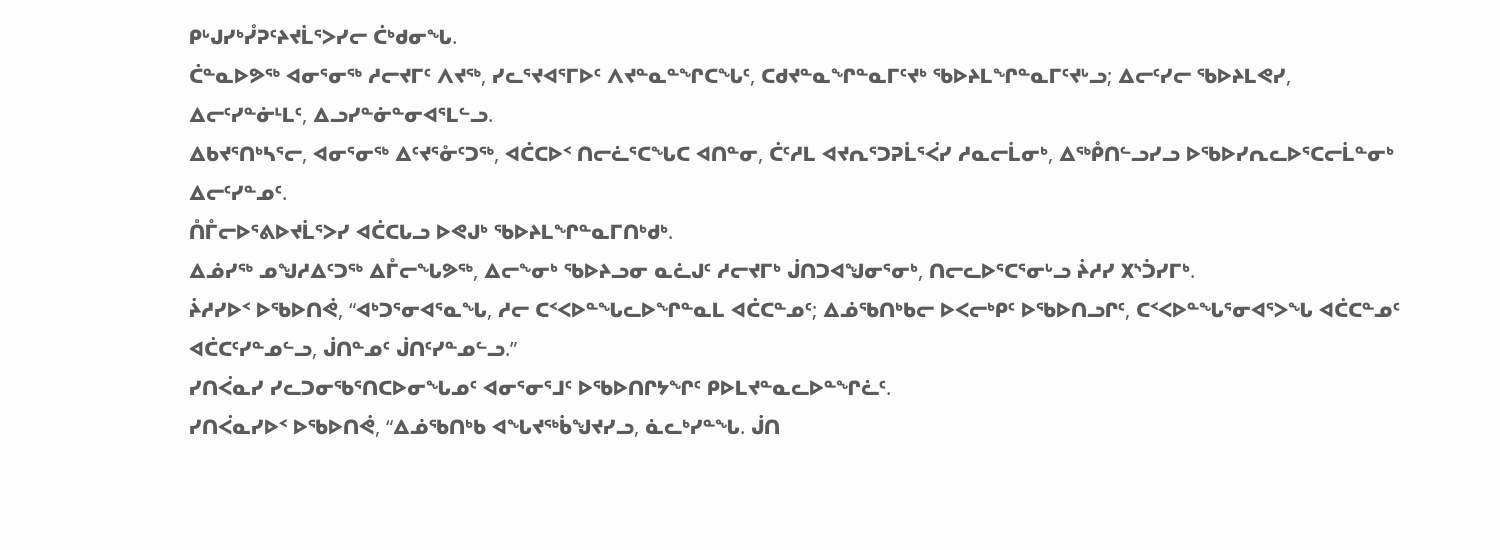ᑭᒡᒍᓯᒃᓮᕈᑦᔨᔪᒫᕐᐳᓯᓕ ᑖᒃᑯᓂᖓ.
ᑖᓐᓇᐅᕗᖅ ᐊᓂᕐᓂᖅ ᓱᓕᔪᒥᑦ ᐱᔪᖅ, ᓯᓚᕐᔪᐊᕐᒥᐅᑦ ᐱᔪᓐᓇᓐᖏᑕᖓᑦ, ᑕᑯᔪᓐᓇᖏᓐᓇᒥᑦᔪᒃ ᖃᐅᔨᒪᖏᓐᓇᒥᑦᔪᒡᓗ; ᐃᓕᑦᓯᓕ ᖃᐅᔨᒪᕙᓯ, ᐃᓕᑦᓯᓐᓃᒻᒪᑦ, ᐃᓗᓯᓐᓃᓐᓂᐊᕐᒪᓪᓗ.
ᐃᑲᔪᕐᑎᒃᓴᕐᓕ, ᐊᓂᕐᓂᖅ ᐃᑦᔪᕐᓁᑦᑐᖅ, ᐊᑖᑕᐅᑉ ᑎᓕᓛᕐᑕᖓᑕ ᐊᑎᓐᓂ, ᑖᑦᓱᒪ ᐊᔪᕆᕐᑐᕈᒫᕐᐹᓯ ᓱᓇᓕᒫᓂᒃ, ᐃᖅᑬᑎᓪᓗᓯᓗ ᐅᖃᐅᓯᕆᓚᐅᕐᑕᓕᒫᓐᓂᒃ ᐃᓕᑦᓯᓐᓄᑦ.
ᑍᒤᓕᐅᕐᕕᐅᔪᒫᕐᐳᓯ ᐊᑖᑕᒐᓗ ᐅᕙᒍᒃ ᖃᐅᔨᒪᖏᓐᓇᒥᑎᒃᑯᒃ.
ᐃᓅᓯᖅ ᓄᖑᓱᐃᑦᑐᖅ ᐃᒤᓕᖓᕗᖅ, ᐃᓕᖕᓂᒃ ᖃᐅᔨᓗᓂ ᓇᓛᒍᑦ ᓱᓕᔪᒥᒃ ᒎᑎᑐᐊᖑᓂᕐᓂᒃ, ᑎᓕᓚᐅᕐᑕᕐᓂᒡᓗ ᔩᓱᓯ ᙭ᔅᑑᓯᒥᒃ.
ᔩᓱᓯᐅᑉ ᐅᖃᐅᑎᕚ, “ᐊᒃᑐᕐᓂᐊᕐᓇᖓ, ᓱᓕ ᑕᑉᐸᐅᓐᖓᓚᐅᖏᓐᓇᒪ ᐊᑖᑕᓐᓄᑦ; ᐃᓅᖃᑎᒃᑲᓕ ᐅᐸᓕᒃᑭᑦ ᐅᖃᐅᑎᓗᒋᑦ, ᑕᑉᐸᐅᓐᖓᕐᓂᐊᕐᐳᖓ ᐊᑖᑕᓐᓄᑦ ᐊᑖᑕᑦᓯᓐᓄᓪᓗ, ᒎᑎᓐᓄᑦ ᒎᑎᑦᓯᓐᓄᓪᓗ.”
ᓯᑎᐹᓇᓯ ᓯᓚᑐᓂᖃᕐᑎᑕᐅᓂᖓᓄᑦ ᐊᓂᕐᓂᕐᒧᑦ ᐅᖃᐅᑎᒋᔭᖏᑦ ᑭᐅᒪᔪᓐᓇᓚᐅᓐᖏᓛᑦ.
ᓯᑎᐹᓇᓯᐅᑉ ᐅᖃᐅᑎᕚ, “ᐃᓅᖃᑎᒃᑲ ᐊᖓᔪᖅᑳᖑᔪᓯᓗ, ᓈᓚᒃᓯᓐᖓ. ᒎᑎ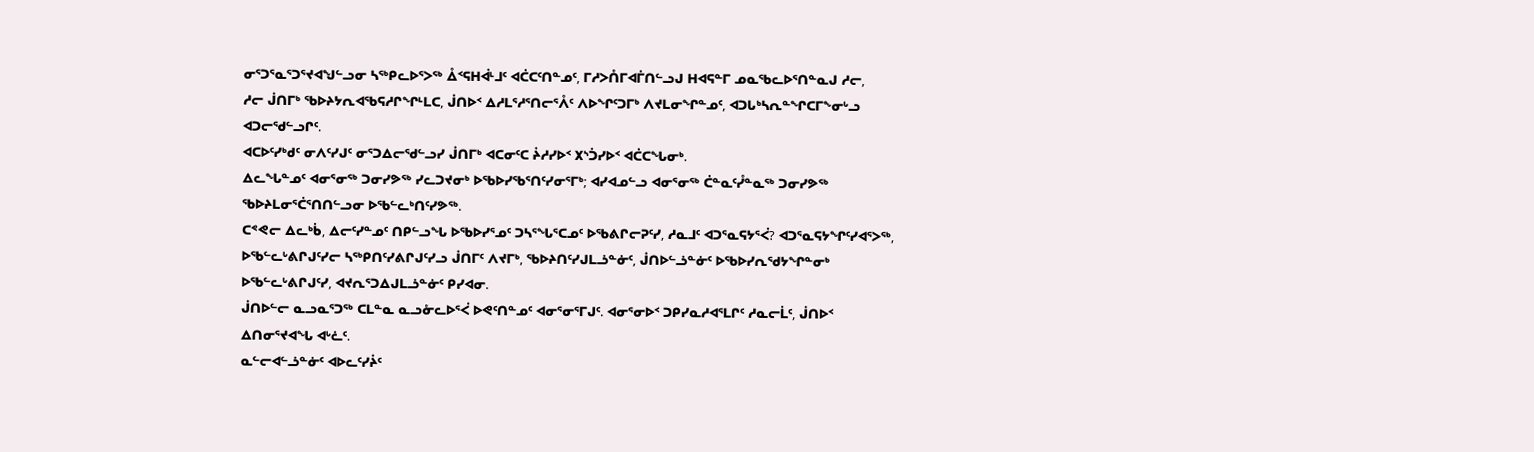ᓂᕐᑐᕐᓇᕐᑐᕐᔪᐊᖑᓪᓗᓂ ᓴᖅᑭᓚᐅᕐᐳᖅ ᐂᑉᕋᕼᐋᒻᒧᑦ ᐊᑖᑕᑦᑎᓐᓄᑦ, ᒥᓱᐳᑍᒥᐊᒦᑎᓪᓗᒍ ᕼᐊᕋᓐᒥ ᓄᓇᖃᓚᐅᕐᑎᓐᓇᒍ ᓱᓕ,
ᓱᓕ ᒎᑎᒥᒃ ᖃᐅᔨᔭᕆᐊᖃᕋᓱᒋᖏᒻᒪᑕ, ᒎᑎᐅᑉ ᐃᓱᒪᕐᓱᕐᑎᓕᕐᐰᑦ ᐱᐅᖏᑦᑐᒥᒃ ᐱᔪᒪᓂᖏᓐᓄᑦ, ᐊᑐᒐᒃᓴᕆᓐᖏᑕᒥᖕᓂᒡᓗ ᐊᑐᓕᖁᓪᓗᒋᑦ.
ᐊᑕᐅᑦᓯᒃᑯᑦ ᓂᐱᑦᓯᒍᑦ ᓂᕐᑐᐃᓕᖁᓪᓗᓯ ᒎᑎᒥᒃ ᐊᑕᓂᑦᑕ ᔩᓱᓯᐅᑉ ᙭ᔅᑑᓯᐅᑉ ᐊᑖᑕᖓᓂᒃ.
ᐃᓚᖓᓐᓄᑦ ᐊᓂᕐᓂᖅ ᑐᓂᓯᕗᖅ ᓯᓚᑐᔪᓂᒃ ᐅᖃᐅᓯᖃᕐᑎᑦᓯᓂᕐᒥᒃ; ᐊᓯᐊᓄᓪᓗ ᐊᓂᕐᓂᖅ ᑖᓐᓇᑦᓮᓐᓇᖅ ᑐᓂᓯᕗᖅ ᖃᐅᔨᒪᓂᕐᑖᕐᑎᑎᓪᓗᓂ ᐅᖃᓪᓚᒃᑎᑦᓯᕗᖅ.
ᑕᕝᕙᓕ ᐃᓚᒃᑳ, ᐃᓕᑦᓯᓐᓄᑦ ᑎᑭᓪᓗᖓ ᐅᖃᐅᓯᕐᓄᑦ ᑐᓴᕐᖓᕐᑕᓄᑦ ᐅᖃᕕᒋᓕᕈᑦᓯ, ᓱᓇᒧᑦ ᐊᑐᕐᓇᕋᔭᕐᐹ? ᐊᑐᕐᓇᕋᔭᖏᑦᓯᐊᕐᐳᖅ, ᐅᖃᓪᓚᒡᕕᒋᒍᑦᓯᓕ ᓴᖅᑭᑎᑦᓯᕕᒋᒍᑦᓯᓗ ᒎᑎᒥᑦ ᐱᔪᒥᒃ, ᖃᐅᔨᑎᑦᓯᒍᒪᓘᓐᓃᑦ, ᒎᑎᐅᓪᓘᓐᓃᑦ ᐅᖃᐅᓯᕆᖁᔭᖏᓐᓂᒃ ᐅᖃᓪᓚᒡᕕᒋᒍᑦᓯ, ᐊᔪᕆᕐᑐᐃᒍᒪᓘᓐᓃᑦ ᑭᓯᐊᓂ.
ᒎᑎᐅᓪᓕ ᓇᓗᓇᕐᑐᖅ ᑕᒪᓐᓇ ᓇᓗᓁᓚᐅᕐᐹ ᐅᕙᑦᑎᓐᓄᑦ ᐊᓂᕐᓂᕐᒥᒍᑦ. ᐊᓂᕐᓂᐅᑉ ᑐᑭᓯᓇᓱᐊᕐᒪᒋᑦ ᓱᓇᓕᒫᑦ, ᒎᑎᐅᑉ ᐃᑎᓂᕐᔪᐊᖓ ᐊᒡᓛᑦ.
ᓇᓪᓕᐊᓪᓘᓐᓃᑦ ᐊᐅᓚᑦᓯᔩᑦ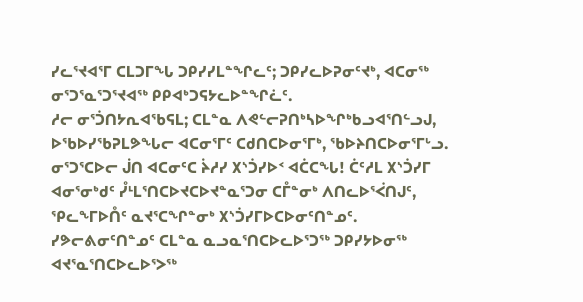ᓯᓚᕐᔪᐊᕐᒥ ᑕᒪᑐᒥᖓ ᑐᑭᓯᓯᒪᓐᖏᓚᑦ; ᑐᑭᓯᓚᐅᕈᓂᑦᔪᒃ, ᐊᑕᓂᖅ ᓂᕐᑐᕐᓇᕐᑐᕐᔪᐊᖅ ᑭᑭᐊᒃᑐᕋᔭᓚᐅᓐᖏᓛᑦ.
ᓱᓕ ᓂᕐᑑᑎᔭᕆᐊᖃᕋᒪ; ᑕᒪᓐᓇ ᐱᕙᓪᓕᕈᑎᒃᓴᐅᖏᒃᑲᓗᐊᕐᑎᓪᓗᒍ, ᐅᖃᐅᓯᖃᕈᒪᕗᖓᓕ ᐊᑕᓂᕐᒥᑦ ᑕᑯᑎᑕᐅᓂᕐᒥᒃ, ᖃᐅᔨᑎᑕᐅᓂᕐᒥᒡᓗ.
ᓂᕐᑐᕐᑕᐅᓕ ᒎᑎ ᐊᑕᓂᑦᑕ ᔩᓱᓯ ᙭ᔅᑑᓯᐅᑉ ᐊᑖᑕᖓ! ᑖᑦᓱᒪ ᙭ᔅᑑᓯᒥ ᐊᓂᕐᓂᒃᑯᑦ ᓮᒻᒪᕐᑎᑕᐅᔪᑕᐅᔪᓐᓇᕐᑐᓂ ᑕᒤᓐᓂᒃ ᐱᑎᓚᐅᕐᐹᑎᒍᑦ, ᕿᓚᖕᒥᐅᑍᑦ ᓇᔪᕐᑕᖏᓐᓂᒃ ᙭ᔅᑑᓯᒥᐅᑕᐅᓂᑦᑎᓐᓄᑦ.
ᓯᕗᓕᕕᓂᑦᑎᓐᓄᑦ ᑕᒪᓐᓇ ᓇᓗᓇᕐᑎᑕᐅᓚᐅᕐᑐᖅ ᑐᑭᓯᔭᐅᓂᖅ ᐊᔪᕐᓇᕐᑎᑕᐅᓚᐅᕐᐳᖅ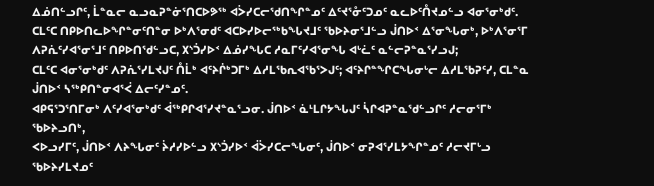ᐃᓅᑎᓪᓗᒋᑦ, ᒫᓐᓇᓕ ᓇᓗᓇᕈᓐᓃᕐᑎᑕᐅᕗᖅ ᐊᐴᓯᑕᓕᖁᑎᖏᓐᓄᑦ ᐃᑦᔪᕐᓁᑦᑐᓄᑦ ᓇᓚᐅᑦᑍᔪᓄᓪᓗ ᐊᓂᕐᓂᒃᑯᑦ.
ᑕᒪᑦᑕ ᑎᑭᐅᑎᓚᐅᖏᓐᓂᑦᑎᓐᓂ ᐅᒃᐱᕐᓂᑯᑦ ᐊᑕᐅᓯᐅᓕᖅᑲᖓᔪᒧᑦ ᖃᐅᔨᓂᕐᒧᓪᓗ ᒎᑎᐅᑉ ᐃᕐᓂᖓᓂᒃ, ᐅᒃᐱᕐᓂᕐᒥ ᐱᕈᕇᑦᓯᐊᕐᓂᕐᒧᑦ ᑎᑭᐅᑎᖁᓪᓗᑕ, ᙭ᔅᑑᓯᐅᑉ ᐃᓅᓯᖓᑕ ᓱᓇᒥᑦᓯᐊᕐᓂᖓ ᐊᒡᓛᑦ ᓇᓪᓕᕈᓐᓇᕐᓯᓗᒍ;
ᑕᒪᑦᑕ ᐊᓂᕐᓂᒃᑯᑦ ᐱᕈᕇᕐᓯᒪᔪᒍᑦ ᑍᒫᒃ ᐊᑦᔨᒌᒃᑐᒥᒃ ᐃᓱᒪᖃᕆᐊᖃᕐᐳᒍᑦ; ᐊᑦᔨᒋᓐᖏᑕᖓᓂᒡᓕ ᐃᓱᒪᖃᕈᑦᓯ, ᑕᒪᓐᓇ ᒎᑎᐅᑉ ᓴᖅᑭᑎᓐᓂᐊᕐᐹ ᐃᓕᑦᓯᓐᓄᑦ.
ᐊᑭᕋᕐᑐᕐᑎᒥᓂᒃ ᐱᑦᓯᐊᕐᓂᒃᑯᑦ ᐋᖅᑭᒋᐊᕐᓯᔪᓐᓇᕐᓗᓂ. ᒎᑎᐅᑉ ᓈᒻᒪᒋᔭᖓᒍᑦ ᓵᒋᐊᕈᓐᓇᖁᓪᓗᒋᑦ ᓱᓕᓂᕐᒥᒃ ᖃᐅᔨᓗᑎᒃ,
ᐸᐅᓗᓯᒥᑦ, ᒎᑎᐅᑉ ᐱᔨᖓᓂᑦ ᔩᓱᓯᐅᓪᓗ ᙭ᔅᑑᓯᐅᑉ ᐋᐴᓯᑕᓕᖓᓂᑦ, ᒎᑎᐅᑉ ᓂᕈᐊᕐᓯᒪᔭᖏᓐᓄᑦ ᓱᓕᔪᒥᒡᓗ ᖃᐅᔨᓯᒪᔪᓄᑦ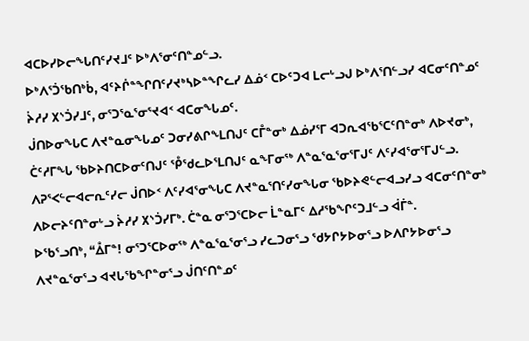ᐊᑕᐅᓯᐅᓕᖓᑎᑦᓯᔪᒧᑦ ᐅᒃᐱᕐᓂᑦᑎᓐᓄᓪᓗ.
ᐅᒃᐱᕐᑑᖃᑎᒃᑳ, ᐊᑦᔨᒌᓐᖏᑎᑦᓯᔪᒃᓴᐅᓐᖏᓚᓯ ᐃᓅᑉ ᑕᐅᑦᑐᐊ ᒪᓕᒡᓗᒍ ᐅᒃᐱᕐᑎᓪᓗᓯ ᐊᑕᓂᑦᑎᓐᓄᑦ ᔩᓱᓯ ᙭ᔅᑑᓯᒧᑦ, ᓂᕐᑐᕐᓇᕐᓂᕐᔪᐊᑉ ᐊᑕᓂᖓᓄᑦ.
ᒎᑎᐅᓂᖓᑕ ᐱᔪᓐᓇᓂᖓᓄᑦ ᑐᓂᓯᕕᒋᖕᒪᑎᒍᑦ ᑕᒤᓐᓂᒃ ᐃᓅᓯᕐᒥ ᐊᑐᕆᐊᖃᕐᑕᑦᑎᓐᓂᒃ ᐱᐅᔪᓂᒃ, ᑖᑦᓱᒥᖓ ᖃᐅᔨᑎᑕᐅᓂᑦᑎᒍᑦ ᕾᖁᓚᐅᕐᒪᑎᒍᑦ ᓇᖕᒥᓂᖅ ᐱᓐᓇᕐᓇᕐᓂᕐᒥᒍᑦ ᐱᑦᓯᐊᕐᓂᕐᒥᒍᓪᓗ.
ᐱᕈᕐᐸᓪᓕᐊᓕᕆᑦᓯᓕ ᒎᑎᐅᑉ ᐱᑦᓯᐊᕐᓂᖓᑕ ᐱᔪᓐᓇᕐᑎᑦᓯᓂᖓᓂ ᖃᐅᔨᕙᓪᓕᐊᓗᓯᓗ ᐊᑕᓂᑦᑎᓐᓂᒃ ᐱᐅᓕᔨᑦᑎᓐᓂᒡᓗ ᔩᓱᓯ ᙭ᔅᑑᓯᒥᒃ. ᑖᓐᓇ ᓂᕐᑐᕐᑕᐅᓕ ᒫᓐᓇᒥᑦ ᐃᓱᖃᖏᑦᑐᒧᓪᓗ ᐋᒦᓐ.
ᐅᖃᕐᓗᑎᒃ, “ᐂᒥᓐ! ᓂᕐᑐᕐᑕᐅᓂᖅ ᐱᓐᓇᕐᓇᕐᓂᕐᓗ ᓯᓚᑐᓂᕐᓗ ᖁᔭᒋᔭᐅᓂᕐᓗ ᐅᐱᒋᔭᐅᓂᕐᓗ ᐱᔪᓐᓇᕐᓂᕐᓗ ᐊᔪᒐᖃᖏᓐᓂᕐᓗ ᒎᑎᑦᑎᓐᓄᑦ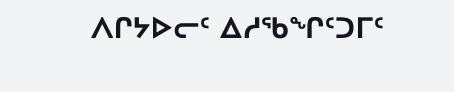ᐱᒋᔭᐅᓕᑦ ᐃᓱᖃᖏᑦᑐᒥᑦ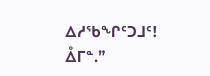ᐃᓱᖃᖏᑦᑐᒧᑦ! ᐂᒥᓐ.”